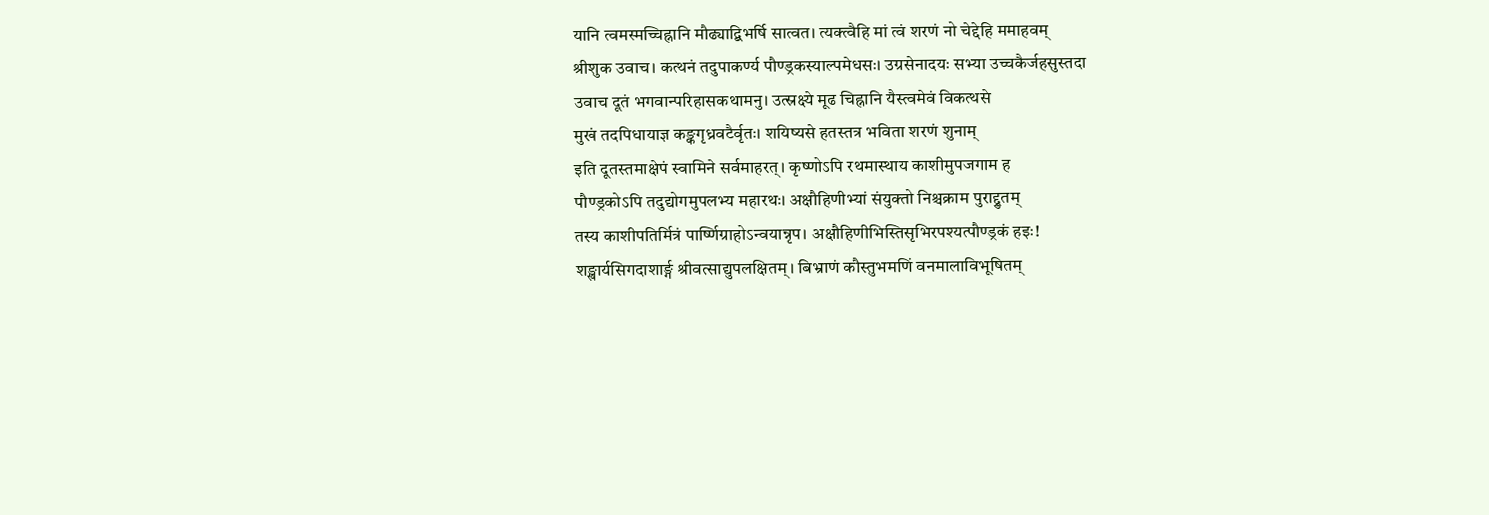यानि त्वमस्मच्चिह्नानि मौढ्याद्बिभर्षि सात्वत। त्यक्त्वैहि मां त्वं शरणं नो चेद्देहि ममाहवम्
श्रीशुक उवाच। कत्थनं तदुपाकर्ण्य पौण्ड्रकस्याल्पमेधसः। उग्रसेनादयः सभ्या उच्चकैर्जहसुस्तदा
उवाच दूतं भगवान्परिहासकथामनु। उत्स्रक्ष्ये मूढ चिह्नानि यैस्त्वमेवं विकत्थसे
मुखं तदपिधायाज्ञ कङ्कगृध्रवटैर्वृतः। शयिष्यसे हतस्तत्र भविता शरणं शुनाम्
इति दूतस्तमाक्षेपं स्वामिने सर्वमाहरत्। कृष्णोऽपि रथमास्थाय काशीमुपजगाम ह
पौण्ड्रकोऽपि तदुद्योगमुपलभ्य महारथः। अक्षौहिणीभ्यां संयुक्तो निश्चक्राम पुराद्द्रुतम्
तस्य काशीपतिर्मित्रं पार्ष्णिग्राहोऽन्वयान्नृप। अक्षौहिणीभिस्तिसृभिरपश्यत्पौण्ड्रकं हइः!
शङ्खार्यसिगदाशार्ङ्ग श्रीवत्साद्युपलक्षितम्। बिभ्राणं कौस्तुभमणिं वनमालाविभूषितम्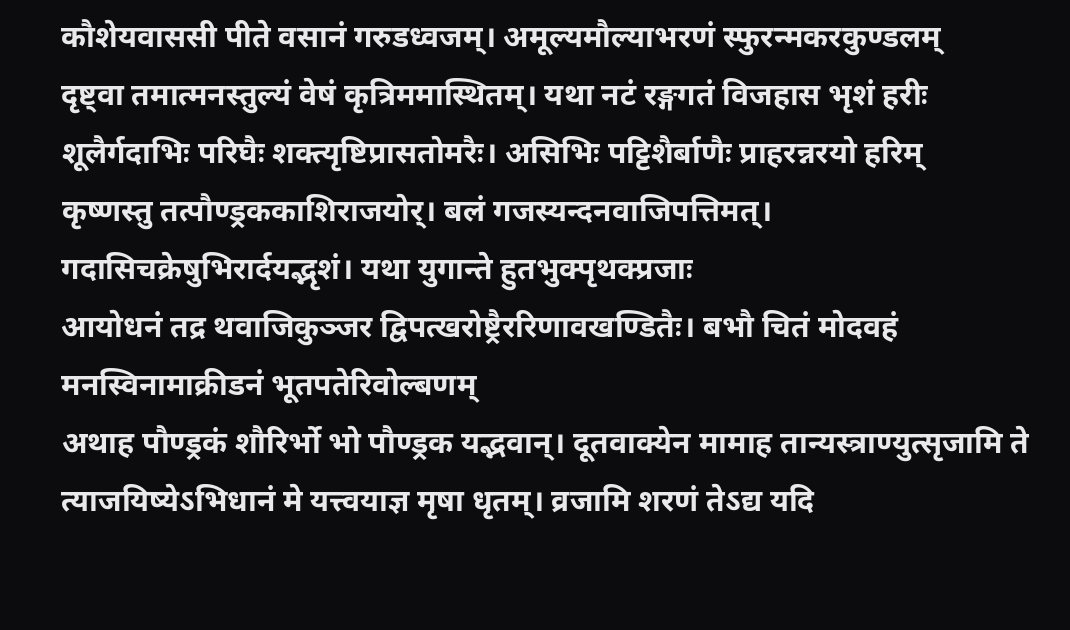कौशेयवाससी पीते वसानं गरुडध्वजम्। अमूल्यमौल्याभरणं स्फुरन्मकरकुण्डलम्
दृष्ट्वा तमात्मनस्तुल्यं वेषं कृत्रिममास्थितम्। यथा नटं रङ्गगतं विजहास भृशं हरीः
शूलैर्गदाभिः परिघैः शक्त्यृष्टिप्रासतोमरैः। असिभिः पट्टिशैर्बाणैः प्राहरन्नरयो हरिम्
कृष्णस्तु तत्पौण्ड्रककाशिराजयोर्। बलं गजस्यन्दनवाजिपत्तिमत्। गदासिचक्रेषुभिरार्दयद्भृशं। यथा युगान्ते हुतभुक्पृथक्प्रजाः
आयोधनं तद्र थवाजिकुञ्जर द्विपत्खरोष्ट्रैररिणावखण्डितैः। बभौ चितं मोदवहं मनस्विनामाक्रीडनं भूतपतेरिवोल्बणम्
अथाह पौण्ड्रकं शौरिर्भो भो पौण्ड्रक यद्भवान्। दूतवाक्येन मामाह तान्यस्त्राण्युत्सृजामि ते
त्याजयिष्येऽभिधानं मे यत्त्वयाज्ञ मृषा धृतम्। व्रजामि शरणं तेऽद्य यदि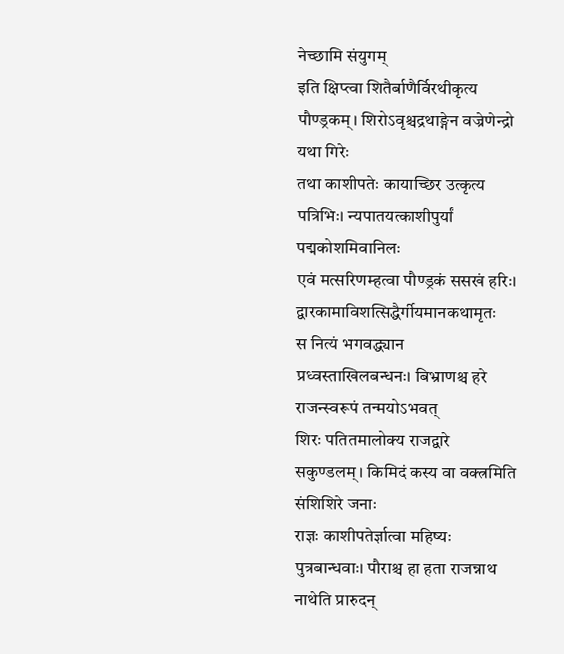नेच्छामि संयुगम्
इति क्षिप्त्वा शितैर्बाणैर्विरथीकृत्य पौण्ड्रकम्। शिरोऽवृश्चद्रथाङ्गेन वज्रेणेन्द्रो यथा गिरेः
तथा काशीपतेः कायाच्छिर उत्कृत्य पत्रिभिः। न्यपातयत्काशीपुर्यां पद्मकोशमिवानिलः
एवं मत्सरिणम्हत्वा पौण्ड्रकं ससखं हरिः। द्वारकामाविशत्सिद्धैर्गीयमानकथामृतः
स नित्यं भगवद्ध्यान प्रध्वस्ताखिलबन्धनः। बिभ्राणश्च हरे राजन्स्वरूपं तन्मयोऽभवत्
शिरः पतितमालोक्य राजद्वारे सकुण्डलम्। किमिदं कस्य वा वक्त्रमिति संशिशिरे जनाः
राज्ञः काशीपतेर्ज्ञात्वा महिष्यः पुत्रबान्धवाः। पौराश्च हा हता राजन्नाथ नाथेति प्रारुदन्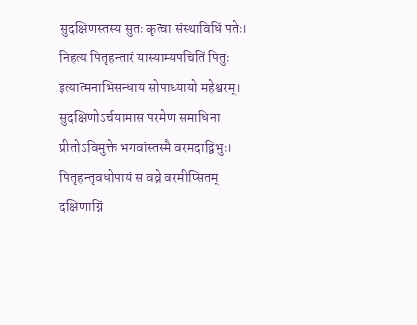सुदक्षिणस्तस्य सुतः कृत्वा संस्थाविधिं पतेः। निहत्य पितृहन्तारं यास्याम्यपचितिं पितुः
इत्यात्मनाभिसन्धाय सोपाध्यायो महेश्वरम्। सुदक्षिणोऽर्चयामास परमेण समाधिना
प्रीतोऽविमुक्ते भगवांस्तस्मै वरमदाद्विभुः। पितृहन्तृवधोपायं स वव्रे वरमीप्सितम्
दक्षिणाग्निं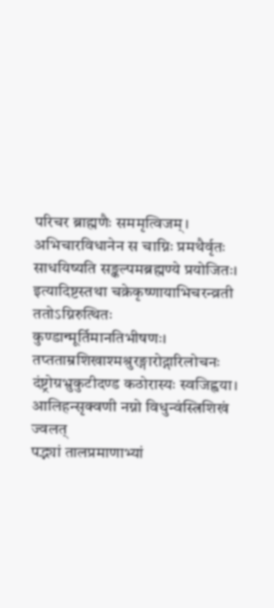परिचर ब्राह्मणैः सममृत्विजम्। अभिचारविधानेन स चाग्निः प्रमथैर्वृतः
साधयिष्यति सङ्कल्पमब्रह्मण्ये प्रयोजितः। इत्यादिष्टस्तथा चक्रेकृष्णायाभिचरन्व्रती
ततोऽग्निरुत्थितः कुण्डान्मूर्तिमानतिभीषणः। तप्तताम्रशिखाश्मश्रुरङ्गारोद्गारिलोचनः
दंष्ट्रोग्रभ्रुकुटीदण्ड कठोरास्यः स्वजिह्वया। आलिहन्सृक्वणी नग्नो विधुन्वंस्त्रिशिखं ज्वलत्
पद्भ्यां तालप्रमाणाभ्यां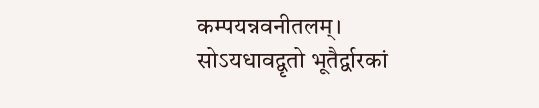कम्पयन्नवनीतलम्। सोऽयधावद्वृतो भूतैर्द्वारकां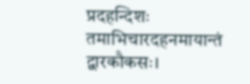प्रदहन्दिशः
तमाभिचारदहनमायान्तं द्वारकौकसः।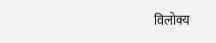विलोक्य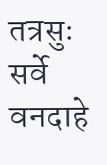तत्रसुः सर्वे वनदाहे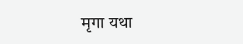मृगा यथा